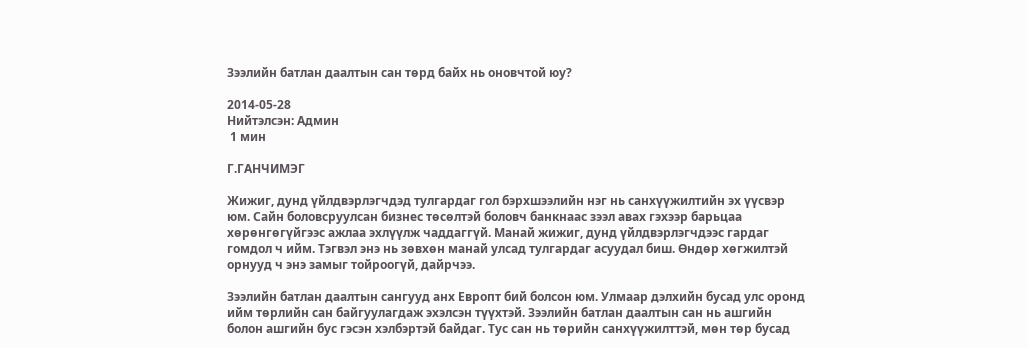Зээлийн батлан даалтын сан төрд байх нь оновчтой юу?

2014-05-28
Нийтэлсэн: Админ
 1 мин

Г.ГАНЧИМЭГ

Жижиг, дунд үйлдвэрлэгчдэд тулгардаг гол бэрхшээлийн нэг нь санхүүжилтийн эх үүсвэр юм. Сайн боловсруулсан бизнес төсөлтэй боловч банкнаас зээл авах гэхээр барьцаа хөрөнгөгүйгээс ажлаа эхлүүлж чаддаггүй. Манай жижиг, дунд үйлдвэрлэгчдээс гардаг гомдол ч ийм. Тэгвэл энэ нь зөвхөн манай улсад тулгардаг асуудал биш. Өндөр хөгжилтэй орнууд ч энэ замыг тойроогүй, дайрчээ.

Зээлийн батлан даалтын сангууд анх Европт бий болсон юм. Улмаар дэлхийн бусад улс оронд ийм төрлийн сан байгуулагдаж эхэлсэн түүхтэй. Зээлийн батлан даалтын сан нь ашгийн болон ашгийн бус гэсэн хэлбэртэй байдаг. Тус сан нь төрийн санхүүжилттэй, мөн төр бусад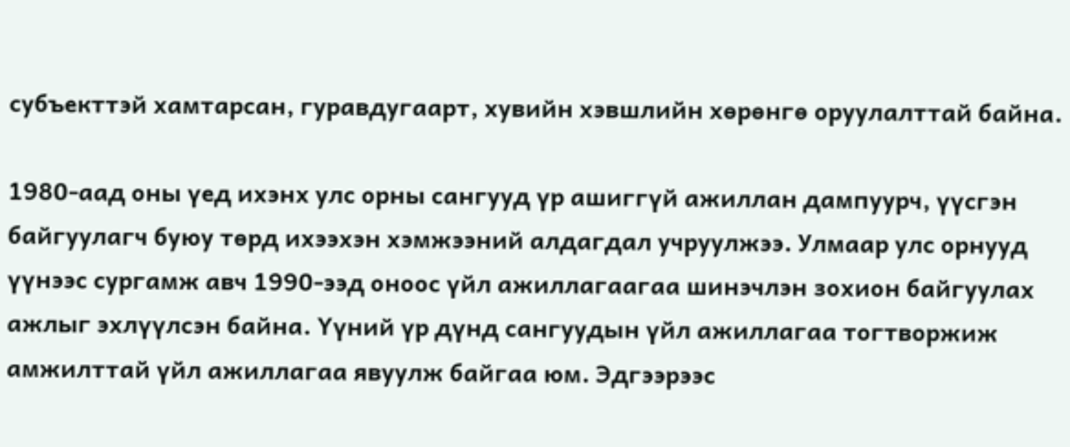субъекттэй хамтарсан, гуравдугаарт, хувийн хэвшлийн хөрөнгө оруулалттай байна.

1980-аад оны үед ихэнх улс орны сангууд үр ашиггүй ажиллан дампуурч, үүсгэн байгуулагч буюу төрд ихээхэн хэмжээний алдагдал учруулжээ. Улмаар улс орнууд үүнээс сургамж авч 1990-ээд оноос үйл ажиллагаагаа шинэчлэн зохион байгуулах ажлыг эхлүүлсэн байна. Үүний үр дүнд сангуудын үйл ажиллагаа тогтворжиж амжилттай үйл ажиллагаа явуулж байгаа юм. Эдгээрээс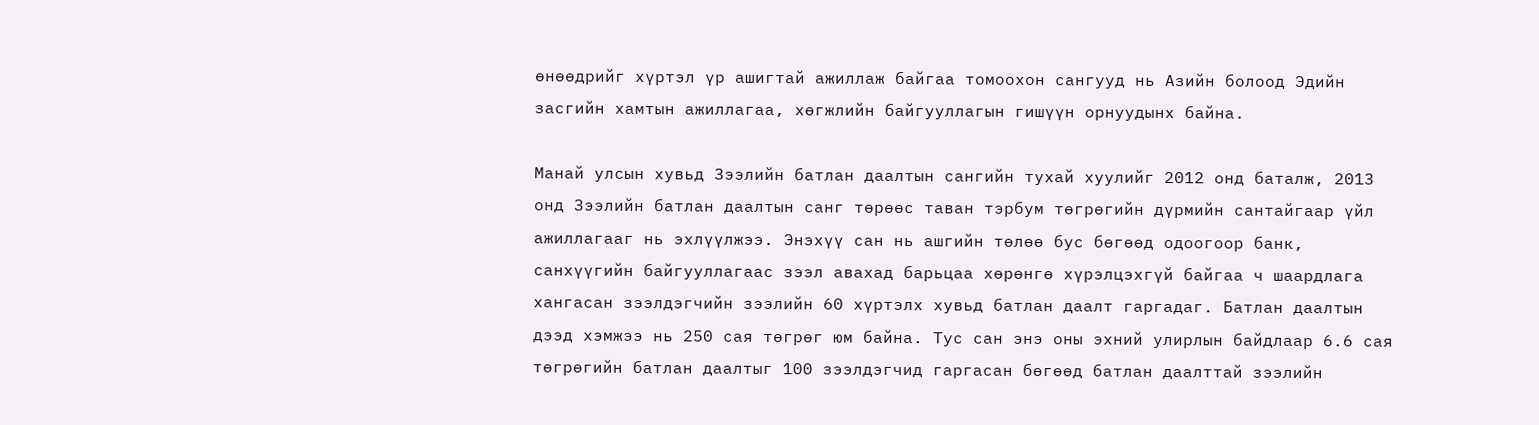өнөөдрийг хүртэл үр ашигтай ажиллаж байгаа томоохон сангууд нь Азийн болоод Эдийн засгийн хамтын ажиллагаа, хөгжлийн байгууллагын гишүүн орнуудынх байна.

Манай улсын хувьд Зээлийн батлан даалтын сангийн тухай хуулийг 2012 онд баталж, 2013 онд Зээлийн батлан даалтын санг төрөөс таван тэрбум төгрөгийн дүрмийн сантайгаар үйл ажиллагааг нь эхлүүлжээ. Энэхүү сан нь ашгийн төлөө бус бөгөөд одоогоор банк, санхүүгийн байгууллагаас зээл авахад барьцаа хөрөнгө хүрэлцэхгүй байгаа ч шаардлага хангасан зээлдэгчийн зээлийн 60 хүртэлх хувьд батлан даалт гаргадаг. Батлан даалтын дээд хэмжээ нь 250 сая төгрөг юм байна. Тус сан энэ оны эхний улирлын байдлаар 6.6 сая төгрөгийн батлан даалтыг 100 зээлдэгчид гаргасан бөгөөд батлан даалттай зээлийн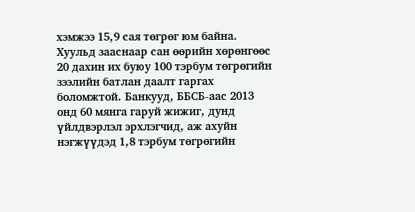хэмжээ 15,9 сая төгрөг юм байна. Хуульд зааснаар сан өөрийн хөрөнгөөс 20 дахин их буюу 100 тэрбум төгрөгийн зээлийн батлан даалт гаргах боломжтой. Банкууд, ББСБ-аас 2013 онд 60 мянга гаруй жижиг, дунд үйлдвэрлэл эрхлэгчид, аж ахуйн нэгжүүдэд 1,8 тэрбум төгрөгийн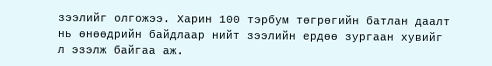зээлийг олгожээ. Харин 100 тэрбум төгрөгийн батлан даалт нь өнөөдрийн байдлаар нийт зээлийн ердөө зургаан хувийг л эзэлж байгаа аж.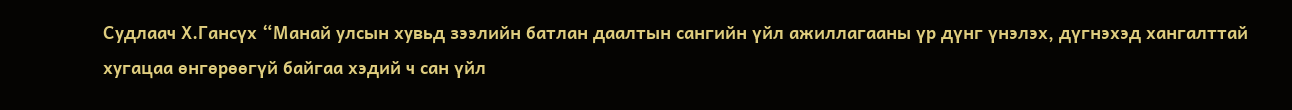Судлаач Х.Гансүх “Манай улсын хувьд зээлийн батлан даалтын сангийн үйл ажиллагааны үр дүнг үнэлэх, дүгнэхэд хангалттай хугацаа өнгөрөөгүй байгаа хэдий ч сан үйл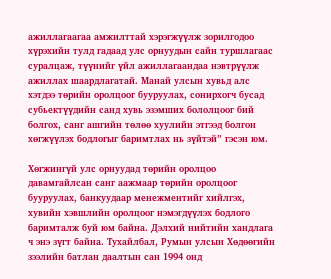ажиллагаагаа амжилттай хэрэгжүүлж зорилгодоо хүрэхийн тулд гадаад улс орнуудын сайн туршлагаас суралцаж, түүнийг үйл ажиллагаандаа нэвтрүүлж ажиллах шаардлагатай. Манай улсын хувьд алс хэтдээ төрийн оролцоог бууруулах, сонирхогч бусад субьектүүдийн санд хувь эзэмших бололцоог бий болгох, санг ашгийн төлөө хуулийн этгээд болгон хөгжүүлэх бодлогыг баримтлах нь зүйтэй” гэсэн юм.

Хөгжингүй улс орнуудад төрийн оролцоо давамгайлсан санг аажмаар төрийн оролцоог бууруулах, банкуудаар менежментийг хийлгэх, хувийн хэвшлийн оролцоог нэмэгдүүлэх бодлого баримталж буй юм байна. Дэлхий нийтийн хандлага ч энэ зүгт байна. Тухайлбал, Румын улсын Хөдөөгийн зээлийн батлан даалтын сан 1994 онд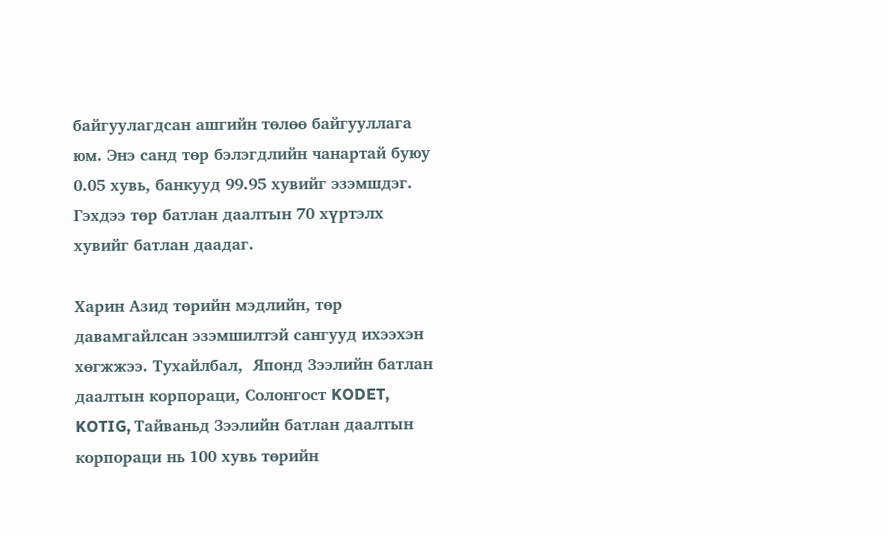байгуулагдсан ашгийн төлөө байгууллага юм. Энэ санд төр бэлэгдлийн чанартай буюу 0.05 хувь, банкууд 99.95 хувийг эзэмшдэг. Гэхдээ төр батлан даалтын 70 хүртэлх хувийг батлан даадаг.

Харин Азид төрийн мэдлийн, төр давамгайлсан эзэмшилтэй сангууд ихээхэн хөгжжээ. Тухайлбал,  Японд Зээлийн батлан даалтын корпораци, Солонгост KODET, KOTIG, Тайваньд Зээлийн батлан даалтын корпораци нь 100 хувь төрийн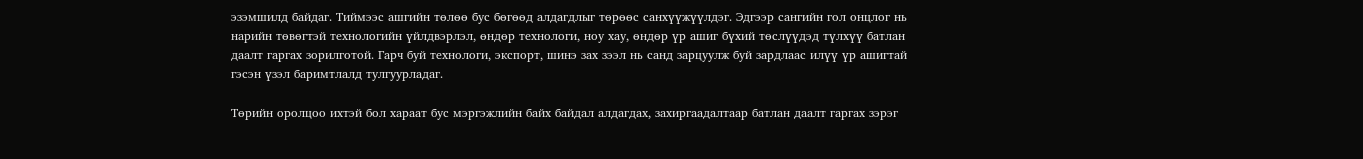эзэмшилд байдаг. Тиймээс ашгийн төлөө бус бөгөөд алдагдлыг төрөөс санхүүжүүлдэг. Эдгээр сангийн гол онцлог нь нарийн төвөгтэй технологийн үйлдвэрлэл, өндөр технологи, ноу хау, өндөр үр ашиг бүхий төслүүдэд түлхүү батлан даалт гаргах зорилготой. Гарч буй технологи, экспорт, шинэ зах зээл нь санд зарцуулж буй зардлаас илүү үр ашигтай гэсэн үзэл баримтлалд тулгуурладаг.

Төрийн оролцоо ихтэй бол хараат бус мэргэжлийн байх байдал алдагдах, захиргаадалтаар батлан даалт гаргах зэрэг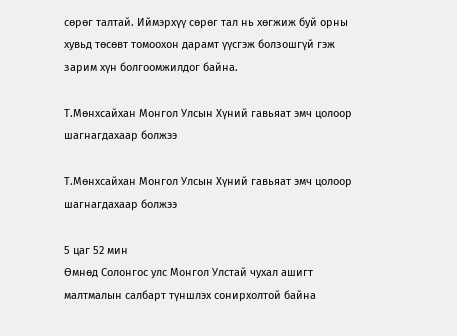сөрөг талтай. Иймэрхүү сөрөг тал нь хөгжиж буй орны хувьд төсөвт томоохон дарамт үүсгэж болзошгүй гэж зарим хүн болгоомжилдог байна.

Т.Мөнхсайхан Монгол Улсын Хүний гавьяат эмч цолоор шагнагдахаар болжээ

Т.Мөнхсайхан Монгол Улсын Хүний гавьяат эмч цолоор шагнагдахаар болжээ

5 цаг 52 мин
Өмнөд Солонгос улс Монгол Улстай чухал ашигт малтмалын салбарт түншлэх сонирхолтой байна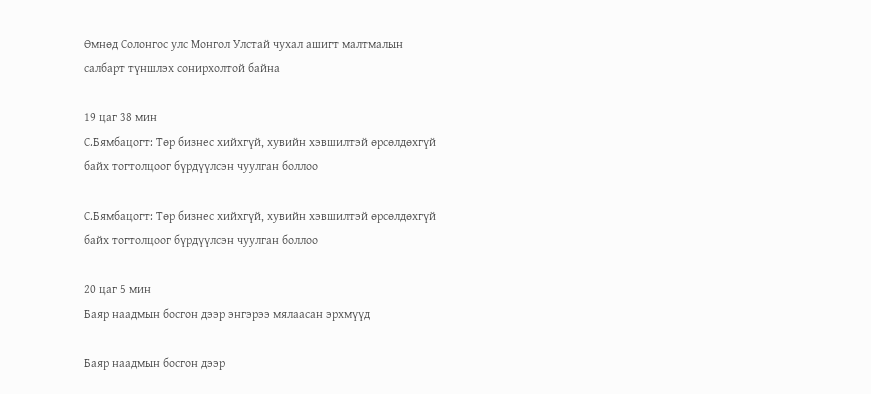Өмнөд Солонгос улс Монгол Улстай чухал ашигт малтмалын салбарт түншлэх сонирхолтой байна

19 цаг 38 мин
С.Бямбацогт: Төр бизнес хийхгүй, хувийн хэвшилтэй өрсөлдөхгүй байх тогтолцоог бүрдүүлсэн чуулган боллоо

С.Бямбацогт: Төр бизнес хийхгүй, хувийн хэвшилтэй өрсөлдөхгүй байх тогтолцоог бүрдүүлсэн чуулган боллоо

20 цаг 5 мин
Баяр наадмын босгон дээр энгэрээ мялаасан эрхмүүд

Баяр наадмын босгон дээр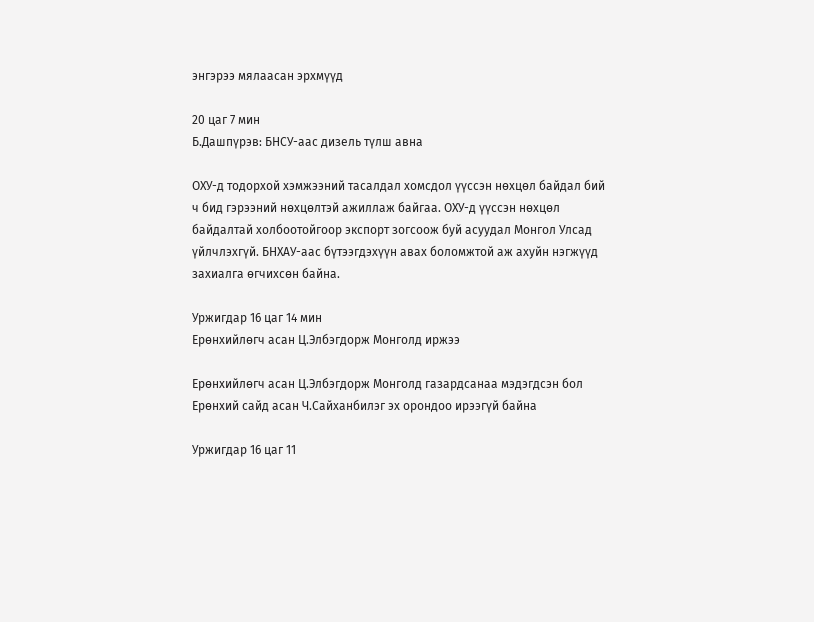энгэрээ мялаасан эрхмүүд

20 цаг 7 мин
Б.Дашпүрэв: БНСУ-аас дизель түлш авна

ОХУ-д тодорхой хэмжээний тасалдал хомсдол үүссэн нөхцөл байдал бий ч бид гэрээний нөхцөлтэй ажиллаж байгаа. ОХУ-д үүссэн нөхцөл байдалтай холбоотойгоор экспорт зогсоож буй асуудал Монгол Улсад үйлчлэхгүй. БНХАУ-аас бүтээгдэхүүн авах боломжтой аж ахуйн нэгжүүд захиалга өгчихсөн байна.

Уржигдар 16 цаг 14 мин
Ерөнхийлөгч асан Ц.Элбэгдорж Монголд иржээ

Ерөнхийлөгч асан Ц.Элбэгдорж Монголд газардсанаа мэдэгдсэн бол Ерөнхий сайд асан Ч.Сайханбилэг эх орондоо ирээгүй байна

Уржигдар 16 цаг 11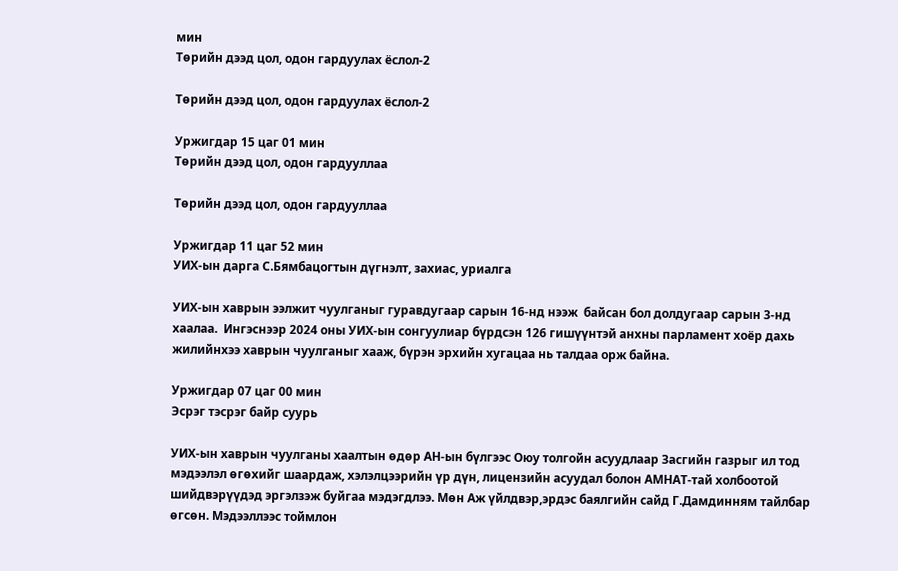мин
Төрийн дээд цол, одон гардуулах ёслол-2

Төрийн дээд цол, одон гардуулах ёслол-2

Уржигдар 15 цаг 01 мин
Төрийн дээд цол, одон гардууллаа

Төрийн дээд цол, одон гардууллаа

Уржигдар 11 цаг 52 мин
УИХ-ын дарга С.Бямбацогтын дүгнэлт, захиас, уриалга

УИХ-ын хаврын ээлжит чуулганыг гуравдугаар сарын 16-нд нээж  байсан бол долдугаар сарын 3-нд хаалаа.  Ингэснээр 2024 оны УИХ-ын сонгуулиар бүрдсэн 126 гишүүнтэй анхны парламент хоёр дахь жилийнхээ хаврын чуулганыг хааж, бүрэн эрхийн хугацаа нь талдаа орж байна.

Уржигдар 07 цаг 00 мин
Эсрэг тэсрэг байр суурь

УИХ-ын хаврын чуулганы хаалтын өдөр АН-ын бүлгээс Оюу толгойн асуудлаар Засгийн газрыг ил тод мэдээлэл өгөхийг шаардаж, хэлэлцээрийн үр дүн, лицензийн асуудал болон АМНАТ-тай холбоотой шийдвэрүүдэд эргэлзэж буйгаа мэдэгдлээ. Мөн Аж үйлдвэр,эрдэс баялгийн сайд Г.Дамдинням тайлбар өгсөн. Мэдээллээс тоймлон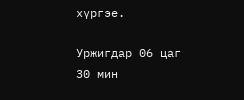хүргэе.

Уржигдар 06 цаг 30 мин